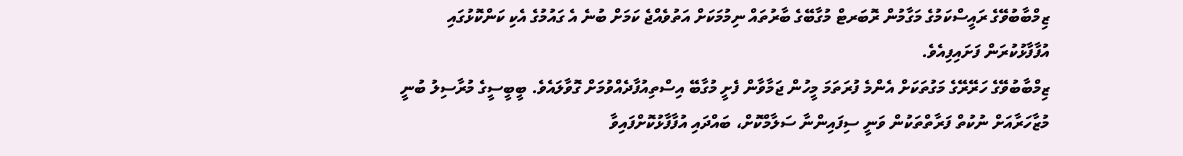ޒިމްބާބުވޭގެ ރައީސްކަމުގެ މަގާމުން ރޮބަރޓް މުގާބޭގެ ބާރުތައް ނިމުމަކަށް އަތުވެއްޖެ ކަމަށް ބުނެ އެ ގައުމުގެ އެކި ކަންކޮޅުގައި އުފާފާޅުކުރަން ފަށައިފިއެވެ.
ޒިމްބާބުވޭގެ ހަރޭރޭގެ މަގުތަކަށް އެންމެ ފުރަތަމަ މީހުން ޖަމާވާން ފެށީ މުގާބޭ އިސްތިއުފާދެއްވުމަށް ގޮވާލައެވެ. ބީބީސީގެ މުރާސިލު ބުނީ މުޒާހަރާއަށް ނުކުތް ފަރާތްތަކުން ވަނީ ސިފައިންނާ ސަލާމްކޮށް، ބައްދައި އުފާފާޅުކޮށްފައިވާ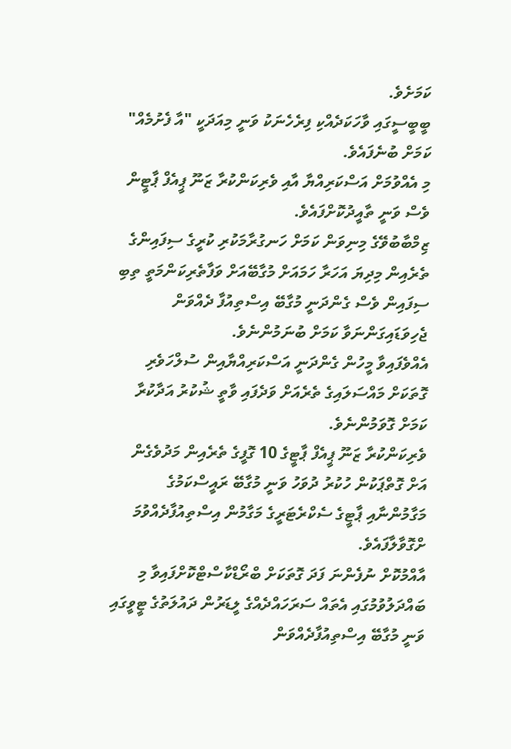ކަމަށެވެ.
ބީބީސީގައި ވާހަކަދެއްކި ފިރެހެނަކު ވަނީ މިއަދަކީ "އާ ފެށުމެއް" ކަމަށް ބުނެފައެވެ.
މި އެއްވުމަށް އަސްކަރިއްޔާ އާއި ވެރިކަންކުރާ ޒަނޫ ޕީއެފް ޕާޓީން ވެސް ވަނީ ތާއީދުކޮށްފައެވެ.
ޒިމްބާބުވޭގެ މިނިވަން ކަމަށް ހަނގުރާމަކުރި ކުރީގެ ސިފައިންގެ ތެރެއިން މިދިޔަ އަހަރާ ހަމައަށް މުގާބޭއަށް ވަފާތެރިކަންމަތީ ތިބި ސިފައިން ވެސް ގެންދަނީ މުގާބޭ އިސްތިއުފާ ދެއްވަން ޖެހިވަޑައިގަންނަވާ ކަމަށް ބުނަމުންނެވެ.
އެއްވެފައިވާ މީހުން ގެންދަނީ އަސްކަރިއްޔާއިން ސުލްހަވެރި ގޮތަކަށް މައްސަލައިގެ ތެރެއަށް ވަދެފައި ވާތީ ޝުކުރު އަދާކުރާ ކަމަށް ގޮވަމުންނެވެ.
ވެރިކަންކުރާ ޒަނޫ ޕީއެފް ޕާޓީގެ 10 ގޮފީގެ ތެރެއިން މަދުވެގެން އަށް ގޮތްޕަކުން ހުކުރު ދުވަހު ވަނީ މުގާބޭ ރައީސްކަމުގެ މަގާމުންނާއި ޕާޓީގެ ސެކްރެޓަރީގެ މަގާމުން އިސްތިއުފާދެއްވުމަ ށްގޮވާލާފައެވެ.
އާއްމުކޮށް ނުފެންނަ ފަދަ ގޮތަކަށް ބްރޯޑްކާސްޓްކޮށްފައިވާ މި ބައްދަލުވުމުގައި އެތައް ސަރަހައްދެއްގެ ލީޑަރުން ދައުލަތުގެ ޓީވީގައި ވަނީ މުގާބޭ އިސްތިއުފާދެއްވަން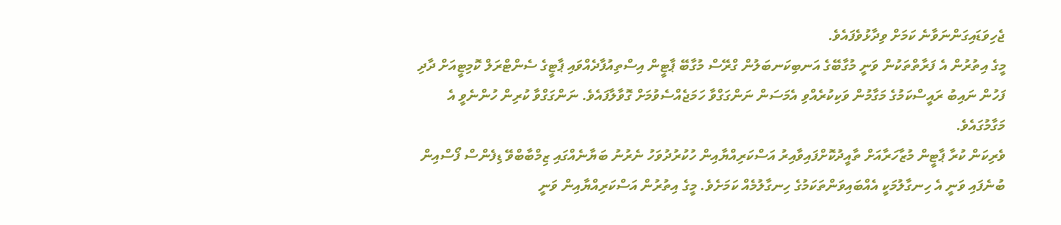ޖެހިވަޑައިގަންނަވާނެ ކަމަށް ވިދާޅުވެފައެވެ.
މީގެ އިތުރުން އެ ފަރާތްތަކުން ވަނީ މުގާބޭގެ އަނބިކަނބަލުން ގްރޭސް މުގާބޭ ޕާޓީން އިސްތިއުފާދެއްވައި ޕާޓީގެ ސެންޓްރަލް ކޮމިޓީއަށް ދާދި ފަހުން ނައިބު ރައީސްކަމުގެ މަގާމުން ވަކިކުރެއްވި އެމަސަން ނަންގަގްވާ ހަމަޖެއްސެވުމަށް ގޮވާލާފައެވެ. ނަންގަގްވާ ކުރިން ހުންނެވީ އެ މަގާމުގައެވެ.
ވެރިކަން ކުރާ ޕާޓީން މުޒާހަރާއަށް ތާއީދުކޮށްފައިވާއިރު އަސްކަރިއްޔާއިން ހުކުރުދުވަހު ނެރުނު ބަޔާނެއްގައި ޒިމްބާބްވޭ ޑިފެންސް ފޯސްއިން ބުނެފައި ވަނީ އެ ހިނގާލުމަކީ އެއްބައިވަންތަކަމުގެ ހިނގާލުމެއް ކަމަށެވެ. މީގެ އިތުރުން އަސްކަރިއްޔާއިން ވަނީ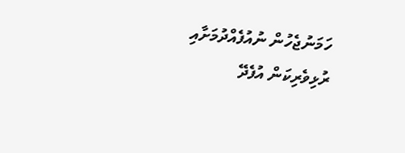ހަމަނުޖެހުން ނުއުފެއްދުމަށާއި ރުޅިވެރިކަން އުފެދޭ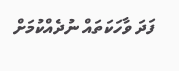ފަދަ ވާހަކަތައް ނުދެއްކުމަށް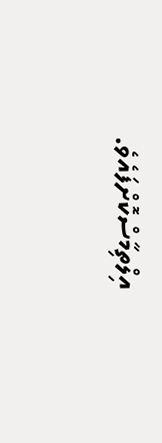އިލްތިމާސްކޮށްފައެވެ.